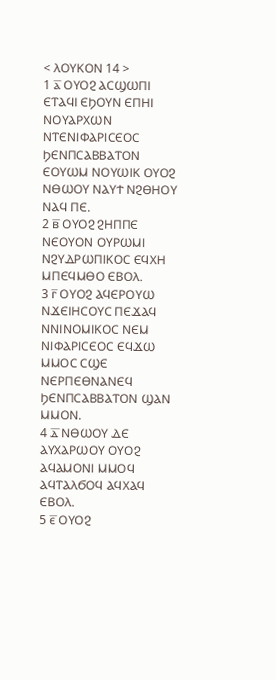< ⲖⲞⲨⲔⲞⲚ 14 >
1 ⲁ̅ ⲞⲨⲞϨ ⲀⲤϢⲰⲠⲒ ⲈⲦⲀϤⲒ ⲈϦⲞⲨⲚ ⲈⲠⲎⲒ ⲚⲞⲨⲀⲢⲬⲰⲚ ⲚⲦⲈⲚⲒⲪⲀⲢⲒⲤⲈⲞⲤ ϦⲈⲚⲠⲤⲀⲂⲂⲀⲦⲞⲚ ⲈⲞⲨⲰⲘ ⲚⲞⲨⲰⲒⲔ ⲞⲨⲞϨ ⲚⲐⲰⲞⲨ ⲚⲀⲨϮ ⲚϨⲐⲎⲞⲨ ⲚⲀϤ ⲠⲈ.
2 ⲃ̅ ⲞⲨⲞϨ ϨⲎⲠⲠⲈ ⲚⲈⲞⲨⲞⲚ ⲞⲨⲢⲰⲘⲒ ⲚϨⲨⲆⲢⲰⲠⲒⲔⲞⲤ ⲈϤⲬⲎ ⲘⲠⲈϤⲘⲐⲞ ⲈⲂⲞⲖ.
3 ⲅ̅ ⲞⲨⲞϨ ⲀϤⲈⲢⲞⲨⲰ ⲚϪⲈⲒⲎⲤⲞⲨⲤ ⲠⲈϪⲀϤ ⲚⲚⲒⲚⲞⲘⲒⲔⲞⲤ ⲚⲈⲘ ⲚⲒⲪⲀⲢⲒⲤⲈⲞⲤ ⲈϤϪⲰ ⲘⲘⲞⲤ ⲤϢⲈ ⲚⲈⲢⲠⲈⲐⲚⲀⲚⲈϤ ϦⲈⲚⲠⲤⲀⲂⲂⲀⲦⲞⲚ ϢⲀⲚ ⲘⲘⲞⲚ.
4 ⲇ̅ ⲚⲐⲰⲞⲨ ⲆⲈ ⲀⲨⲬⲀⲢⲰⲞⲨ ⲞⲨⲞϨ ⲀϤⲀⲘⲞⲚⲒ ⲘⲘⲞϤ ⲀϤⲦⲀⲖϬⲞϤ ⲀϤⲬⲀϤ ⲈⲂⲞⲖ.
5 ⲉ̅ ⲞⲨⲞϨ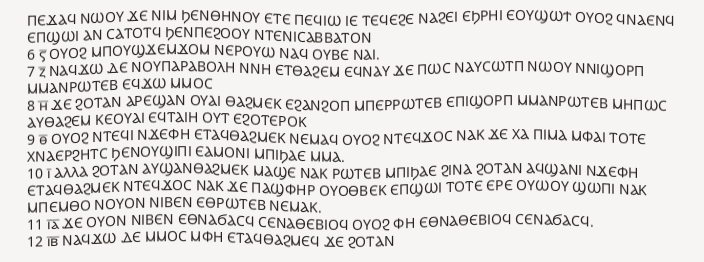ⲠⲈϪⲀϤ ⲚⲰⲞⲨ ϪⲈ ⲚⲒⲘ ϦⲈⲚⲐⲎⲚⲞⲨ ⲈⲦⲈ ⲠⲈϤⲒⲰ ⲒⲈ ⲦⲈϤⲈϨⲈ ⲚⲀϨⲈⲒ ⲈϦⲢⲎⲒ ⲈⲞⲨϢⲰϮ ⲞⲨⲞϨ ϤⲚⲀⲈⲚϤ ⲈⲠϢⲰⲒ ⲀⲚ ⲤⲀⲦⲞⲦϤ ϦⲈⲚⲠⲈϨⲞⲞⲨ ⲚⲦⲈⲚⲒⲤⲀⲂⲂⲀⲦⲞⲚ
6 ⲋ̅ ⲞⲨⲞϨ ⲘⲠⲞⲨϢϪⲈⲘϪⲞⲘ ⲚⲈⲢⲞⲨⲰ ⲚⲀϤ ⲞⲨⲂⲈ ⲚⲀⲒ.
7 ⲍ̅ ⲚⲀϤϪⲰ ⲆⲈ ⲚⲞⲨⲠⲀⲢⲀⲂⲞⲖⲎ ⲚⲚⲎ ⲈⲦⲐⲀϨⲈⲘ ⲈϤⲚⲀⲨ ϪⲈ ⲠⲰⲤ ⲚⲀⲨⲤⲰⲦⲠ ⲚⲰⲞⲨ ⲚⲚⲒϢⲞⲢⲠ ⲘⲘⲀⲚⲢⲰⲦⲈⲂ ⲈϤϪⲰ ⲘⲘⲞⲤ
8 ⲏ̅ ϪⲈ ϨⲞⲦⲀⲚ ⲀⲢⲈϢⲀⲚ ⲞⲨⲀⲒ ⲐⲀϨⲘⲈⲔ ⲈϨⲀⲚϨⲞⲠ ⲘⲠⲈⲢⲢⲰⲦⲈⲂ ⲈⲠⲒϢⲞⲢⲠ ⲘⲘⲀⲚⲢⲰⲦⲈⲂ ⲘⲎⲠⲰⲤ ⲀⲨⲐⲀϨⲈⲘ ⲔⲈⲞⲨⲀⲒ ⲈϤⲦⲀⲒⲎ ⲞⲨⲦ ⲈϨⲞⲦⲈⲢⲞⲔ
9 ⲑ̅ ⲞⲨⲞϨ ⲚⲦⲈϤⲒ ⲚϪⲈⲪⲎ ⲈⲦⲀϤⲐⲀϨⲘⲈⲔ ⲚⲈⲘⲀϤ ⲞⲨⲞϨ ⲚⲦⲈϤϪⲞⲤ ⲚⲀⲔ ϪⲈ ⲬⲀ ⲠⲒⲘⲀ ⲘⲪⲀⲒ ⲦⲞⲦⲈ ⲬⲚⲀⲈⲢϨⲎⲦⲤ ϦⲈⲚⲞⲨϢⲒⲠⲒ ⲈⲀⲘⲞⲚⲒ ⲘⲠⲒϦⲀⲈ ⲘⲘⲀ.
10 ⲓ̅ ⲀⲖⲖⲀ ϨⲞⲦⲀⲚ ⲀⲨϢⲀⲚⲐⲀϨⲘⲈⲔ ⲘⲀϢⲈ ⲚⲀⲔ ⲢⲰⲦⲈⲂ ⲘⲠⲒϦⲀⲈ ϨⲒⲚⲀ ϨⲞⲦⲀⲚ ⲀϤϢⲀⲚⲒ ⲚϪⲈⲪⲎ ⲈⲦⲀϤⲐⲀϨⲘⲈⲔ ⲚⲦⲈϤϪⲞⲤ ⲚⲀⲔ ϪⲈ ⲠⲀϢⲪⲎⲢ ⲞⲨⲞⲐⲂⲈⲔ ⲈⲠϢⲰⲒ ⲦⲞⲦⲈ ⲈⲢⲈ ⲞⲨⲰⲞⲨ ϢⲰⲠⲒ ⲚⲀⲔ ⲘⲠⲈⲘⲐⲞ ⲚⲞⲨⲞⲚ ⲚⲒⲂⲈⲚ ⲈⲐⲢⲰⲦⲈⲂ ⲚⲈⲘⲀⲔ.
11 ⲓ̅ⲁ̅ ϪⲈ ⲞⲨⲞⲚ ⲚⲒⲂⲈⲚ ⲈⲐⲚⲀϬⲀⲤϤ ⲤⲈⲚⲀⲐⲈⲂⲒⲞϤ ⲞⲨⲞϨ ⲪⲎ ⲈⲐⲚⲀⲐⲈⲂⲒⲞϤ ⲤⲈⲚⲀϬⲀⲤϤ.
12 ⲓ̅ⲃ̅ ⲚⲀϤϪⲰ ⲆⲈ ⲘⲘⲞⲤ ⲘⲪⲎ ⲈⲦⲀϤⲐⲀϨⲘⲈϤ ϪⲈ ϨⲞⲦⲀⲚ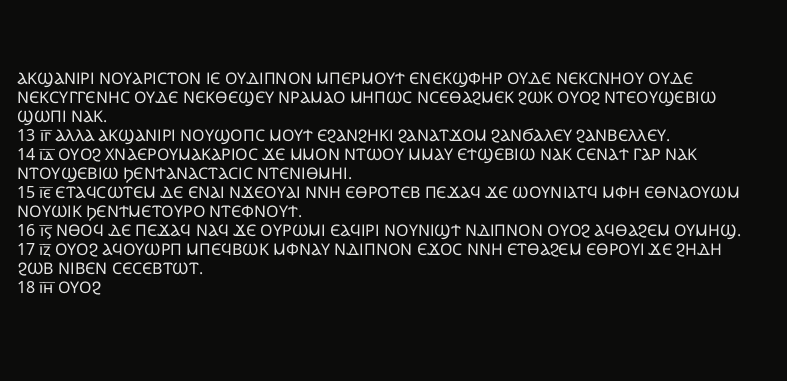ⲀⲔϢⲀⲚⲒⲢⲒ ⲚⲞⲨⲀⲢⲒⲤⲦⲞⲚ ⲒⲈ ⲞⲨⲆⲒⲠⲚⲞⲚ ⲘⲠⲈⲢⲘⲞⲨϮ ⲈⲚⲈⲔϢⲪⲎⲢ ⲞⲨⲆⲈ ⲚⲈⲔⲤⲚⲎⲞⲨ ⲞⲨⲆⲈ ⲚⲈⲔⲤⲨⲄⲄⲈⲚⲎⲤ ⲞⲨⲆⲈ ⲚⲈⲔⲐⲈϢⲈⲨ ⲚⲢⲀⲘⲀⲞ ⲘⲎⲠⲰⲤ ⲚⲤⲈⲐⲀϨⲘⲈⲔ ϨⲰⲔ ⲞⲨⲞϨ ⲚⲦⲈⲞⲨϢⲈⲂⲒⲰ ϢⲰⲠⲒ ⲚⲀⲔ.
13 ⲓ̅ⲅ̅ ⲀⲖⲖⲀ ⲀⲔϢⲀⲚⲒⲢⲒ ⲚⲞⲨϢⲞⲠⲤ ⲘⲞⲨϮ ⲈϨⲀⲚϨⲎⲔⲒ ϨⲀⲚⲀⲦϪⲞⲘ ϨⲀⲚϬⲀⲖⲈⲨ ϨⲀⲚⲂⲈⲖⲖⲈⲨ.
14 ⲓ̅ⲇ̅ ⲞⲨⲞϨ ⲬⲚⲀⲈⲢⲞⲨⲘⲀⲔⲀⲢⲒⲞⲤ ϪⲈ ⲘⲘⲞⲚ ⲚⲦⲰⲞⲨ ⲘⲘⲀⲨ ⲈϮϢⲈⲂⲒⲰ ⲚⲀⲔ ⲤⲈⲚⲀϮ ⲄⲀⲢ ⲚⲀⲔ ⲚⲦⲞⲨϢⲈⲂⲒⲰ ϦⲈⲚϮⲀⲚⲀⲤⲦⲀⲤⲒⲤ ⲚⲦⲈⲚⲒⲐⲘⲎⲒ.
15 ⲓ̅ⲉ̅ ⲈⲦⲀϤⲤⲰⲦⲈⲘ ⲆⲈ ⲈⲚⲀⲒ ⲚϪⲈⲞⲨⲀⲒ ⲚⲚⲎ ⲈⲐⲢⲞⲦⲈⲂ ⲠⲈϪⲀϤ ϪⲈ ⲰⲞⲨⲚⲒⲀⲦϤ ⲘⲪⲎ ⲈⲐⲚⲀⲞⲨⲰⲘ ⲚⲞⲨⲰⲒⲔ ϦⲈⲚϮⲘⲈⲦⲞⲨⲢⲞ ⲚⲦⲈⲪⲚⲞⲨϮ.
16 ⲓ̅ⲋ̅ ⲚⲐⲞϤ ⲆⲈ ⲠⲈϪⲀϤ ⲚⲀϤ ϪⲈ ⲞⲨⲢⲰⲘⲒ ⲈⲀϤⲒⲢⲒ ⲚⲞⲨⲚⲒϢϮ ⲚⲆⲒⲠⲚⲞⲚ ⲞⲨⲞϨ ⲀϤⲐⲀϨⲈⲘ ⲞⲨⲘⲎϢ.
17 ⲓ̅ⲍ̅ ⲞⲨⲞϨ ⲀϤⲞⲨⲰⲢⲠ ⲘⲠⲈϤⲂⲰⲔ ⲘⲪⲚⲀⲨ ⲚⲆⲒⲠⲚⲞⲚ ⲈϪⲞⲤ ⲚⲚⲎ ⲈⲦⲐⲀϨⲈⲘ ⲈⲐⲢⲞⲨⲒ ϪⲈ ϨⲎⲆⲎ ϨⲰⲂ ⲚⲒⲂⲈⲚ ⲤⲈⲤⲈⲂⲦⲰⲦ.
18 ⲓ̅ⲏ̅ ⲞⲨⲞϨ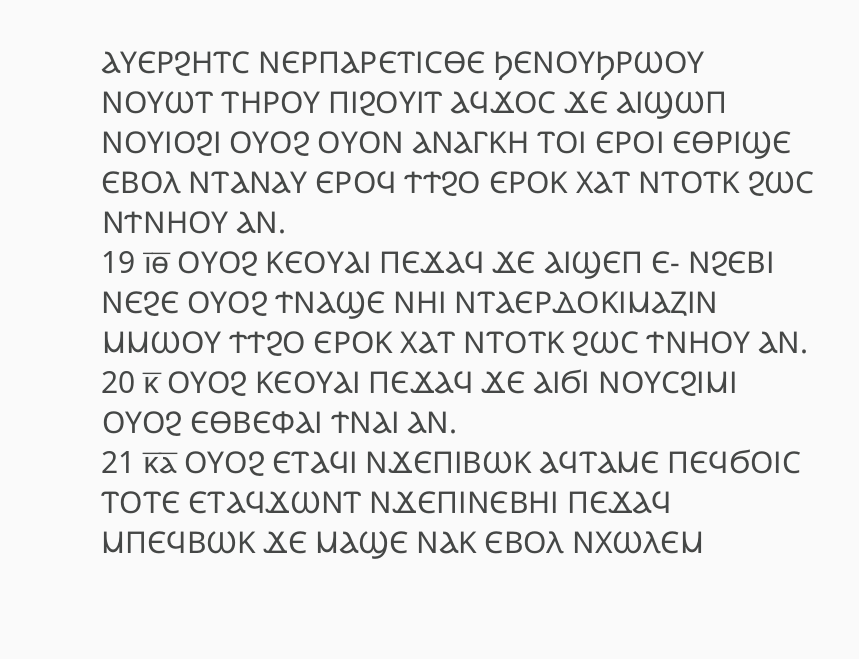ⲀⲨⲈⲢϨⲎⲦⲤ ⲚⲈⲢⲠⲀⲢⲈⲦⲒⲤⲐⲈ ϦⲈⲚⲞⲨϦⲢⲰⲞⲨ ⲚⲞⲨⲰⲦ ⲦⲎⲢⲞⲨ ⲠⲒϨⲞⲨⲒⲦ ⲀϤϪⲞⲤ ϪⲈ ⲀⲒϢⲰⲠ ⲚⲞⲨⲒⲞϨⲒ ⲞⲨⲞϨ ⲞⲨⲞⲚ ⲀⲚⲀⲄⲔⲎ ⲦⲞⲒ ⲈⲢⲞⲒ ⲈⲐⲢⲒϢⲈ ⲈⲂⲞⲖ ⲚⲦⲀⲚⲀⲨ ⲈⲢⲞϤ ϮϮϨⲞ ⲈⲢⲞⲔ ⲬⲀⲦ ⲚⲦⲞⲦⲔ ϨⲰⲤ ⲚϮⲚⲎⲞⲨ ⲀⲚ.
19 ⲓ̅ⲑ̅ ⲞⲨⲞϨ ⲔⲈⲞⲨⲀⲒ ⲠⲈϪⲀϤ ϪⲈ ⲀⲒϢⲈⲠ Ⲉ- ⲚϨⲈⲂⲒ ⲚⲈϨⲈ ⲞⲨⲞϨ ϮⲚⲀϢⲈ ⲚⲎⲒ ⲚⲦⲀⲈⲢⲆⲞⲔⲒⲘⲀⲌⲒⲚ ⲘⲘⲰⲞⲨ ϮϮϨⲞ ⲈⲢⲞⲔ ⲬⲀⲦ ⲚⲦⲞⲦⲔ ϨⲰⲤ ϮⲚⲎⲞⲨ ⲀⲚ.
20 ⲕ̅ ⲞⲨⲞϨ ⲔⲈⲞⲨⲀⲒ ⲠⲈϪⲀϤ ϪⲈ ⲀⲒϬⲒ ⲚⲞⲨⲤϨⲒⲘⲒ ⲞⲨⲞϨ ⲈⲐⲂⲈⲪⲀⲒ ϮⲚⲀⲒ ⲀⲚ.
21 ⲕ̅ⲁ̅ ⲞⲨⲞϨ ⲈⲦⲀϤⲒ ⲚϪⲈⲠⲒⲂⲰⲔ ⲀϤⲦⲀⲘⲈ ⲠⲈϤϬⲞⲒⲤ ⲦⲞⲦⲈ ⲈⲦⲀϤϪⲰⲚⲦ ⲚϪⲈⲠⲒⲚⲈⲂⲎⲒ ⲠⲈϪⲀϤ ⲘⲠⲈϤⲂⲰⲔ ϪⲈ ⲘⲀϢⲈ ⲚⲀⲔ ⲈⲂⲞⲖ ⲚⲬⲰⲖⲈⲘ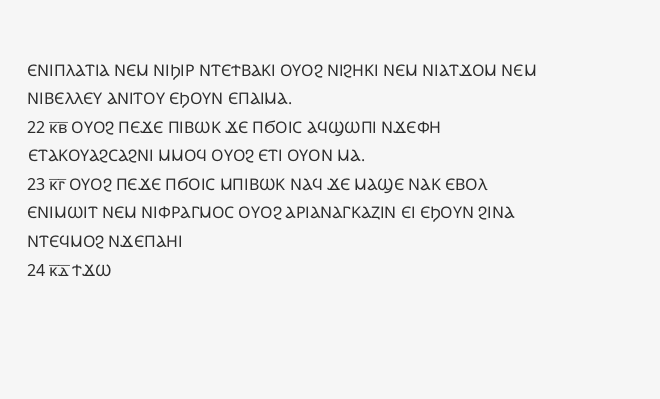ⲈⲚⲒⲠⲖⲀⲦⲒⲀ ⲚⲈⲘ ⲚⲒϦⲒⲢ ⲚⲦⲈϮⲂⲀⲔⲒ ⲞⲨⲞϨ ⲚⲒϨⲎⲔⲒ ⲚⲈⲘ ⲚⲒⲀⲦϪⲞⲘ ⲚⲈⲘ ⲚⲒⲂⲈⲖⲖⲈⲨ ⲀⲚⲒⲦⲞⲨ ⲈϦⲞⲨⲚ ⲈⲠⲀⲒⲘⲀ.
22 ⲕ̅ⲃ̅ ⲞⲨⲞϨ ⲠⲈϪⲈ ⲠⲒⲂⲰⲔ ϪⲈ ⲠϬⲞⲒⲤ ⲀϤϢⲰⲠⲒ ⲚϪⲈⲪⲎ ⲈⲦⲀⲔⲞⲨⲀϨⲤⲀϨⲚⲒ ⲘⲘⲞϤ ⲞⲨⲞϨ ⲈⲦⲒ ⲞⲨⲞⲚ ⲘⲀ.
23 ⲕ̅ⲅ̅ ⲞⲨⲞϨ ⲠⲈϪⲈ ⲠϬⲞⲒⲤ ⲘⲠⲒⲂⲰⲔ ⲚⲀϤ ϪⲈ ⲘⲀϢⲈ ⲚⲀⲔ ⲈⲂⲞⲖ ⲈⲚⲒⲘⲰⲒⲦ ⲚⲈⲘ ⲚⲒⲪⲢⲀⲄⲘⲞⲤ ⲞⲨⲞϨ ⲀⲢⲒⲀⲚⲀⲄⲔⲀⲌⲒⲚ ⲈⲒ ⲈϦⲞⲨⲚ ϨⲒⲚⲀ ⲚⲦⲈϤⲘⲞϨ ⲚϪⲈⲠⲀⲎⲒ
24 ⲕ̅ⲇ̅ ϮϪⲰ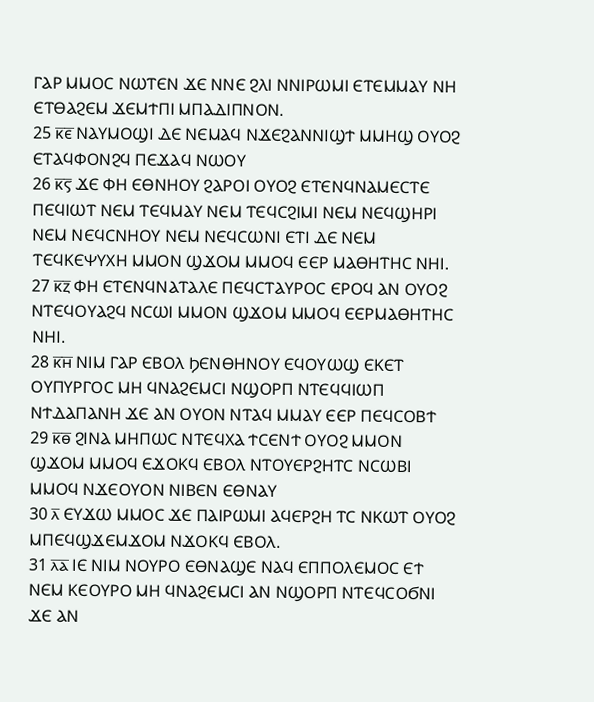ⲄⲀⲢ ⲘⲘⲞⲤ ⲚⲰⲦⲈⲚ ϪⲈ ⲚⲚⲈ ϨⲖⲒ ⲚⲚⲒⲢⲰⲘⲒ ⲈⲦⲈⲘⲘⲀⲨ ⲚⲎ ⲈⲦⲐⲀϨⲈⲘ ϪⲈⲘϮⲠⲒ ⲘⲠⲀⲆⲒⲠⲚⲞⲚ.
25 ⲕ̅ⲉ̅ ⲚⲀⲨⲘⲞϢⲒ ⲆⲈ ⲚⲈⲘⲀϤ ⲚϪⲈϨⲀⲚⲚⲒϢϮ ⲘⲘⲎϢ ⲞⲨⲞϨ ⲈⲦⲀϤⲪⲞⲚϨϤ ⲠⲈϪⲀϤ ⲚⲰⲞⲨ
26 ⲕ̅ⲋ̅ ϪⲈ ⲪⲎ ⲈⲐⲚⲎⲞⲨ ϨⲀⲢⲞⲒ ⲞⲨⲞϨ ⲈⲦⲈⲚϤⲚⲀⲘⲈⲤⲦⲈ ⲠⲈϤⲒⲰⲦ ⲚⲈⲘ ⲦⲈϤⲘⲀⲨ ⲚⲈⲘ ⲦⲈϤⲤϨⲒⲘⲒ ⲚⲈⲘ ⲚⲈϤϢⲎⲢⲒ ⲚⲈⲘ ⲚⲈϤⲤⲚⲎⲞⲨ ⲚⲈⲘ ⲚⲈϤⲤⲰⲚⲒ ⲈⲦⲒ ⲆⲈ ⲚⲈⲘ ⲦⲈϤⲔⲈⲮⲨⲬⲎ ⲘⲘⲞⲚ ϢϪⲞⲘ ⲘⲘⲞϤ ⲈⲈⲢ ⲘⲀⲐⲎⲦⲎⲤ ⲚⲎⲒ.
27 ⲕ̅ⲍ̅ ⲪⲎ ⲈⲦⲈⲚϤⲚⲀⲦⲀⲖⲈ ⲠⲈϤⲤⲦⲀⲨⲢⲞⲤ ⲈⲢⲞϤ ⲀⲚ ⲞⲨⲞϨ ⲚⲦⲈϤⲞⲨⲀϨϤ ⲚⲤⲰⲒ ⲘⲘⲞⲚ ϢϪⲞⲘ ⲘⲘⲞϤ ⲈⲈⲢⲘⲀⲐⲎⲦⲎⲤ ⲚⲎⲒ.
28 ⲕ̅ⲏ̅ ⲚⲒⲘ ⲄⲀⲢ ⲈⲂⲞⲖ ϦⲈⲚⲐⲎⲚⲞⲨ ⲈϤⲞⲨⲰϢ ⲈⲔⲈⲦ ⲞⲨⲠⲨⲢⲄⲞⲤ ⲘⲎ ϤⲚⲀϨⲈⲘⲤⲒ ⲚϢⲞⲢⲠ ⲚⲦⲈϤϤⲒⲰⲠ ⲚϮⲆⲀⲠⲀⲚⲎ ϪⲈ ⲀⲚ ⲞⲨⲞⲚ ⲚⲦⲀϤ ⲘⲘⲀⲨ ⲈⲈⲢ ⲠⲈϤⲤⲞⲂϮ
29 ⲕ̅ⲑ̅ ϨⲒⲚⲀ ⲘⲎⲠⲰⲤ ⲚⲦⲈϤⲬⲀ ϮⲤⲈⲚϮ ⲞⲨⲞϨ ⲘⲘⲞⲚ ϢϪⲞⲘ ⲘⲘⲞϤ ⲈϪⲞⲔϤ ⲈⲂⲞⲖ ⲚⲦⲞⲨⲈⲢϨⲎⲦⲤ ⲚⲤⲰⲂⲒ ⲘⲘⲞϤ ⲚϪⲈⲞⲨⲞⲚ ⲚⲒⲂⲈⲚ ⲈⲐⲚⲀⲨ
30 ⲗ̅ ⲈⲨϪⲰ ⲘⲘⲞⲤ ϪⲈ ⲠⲀⲒⲢⲰⲘⲒ ⲀϤⲈⲢϨⲎ ⲦⲤ ⲚⲔⲰⲦ ⲞⲨⲞϨ ⲘⲠⲈϤϢϪⲈⲘϪⲞⲘ ⲚϪⲞⲔϤ ⲈⲂⲞⲖ.
31 ⲗ̅ⲁ̅ ⲒⲈ ⲚⲒⲘ ⲚⲞⲨⲢⲞ ⲈⲐⲚⲀϢⲈ ⲚⲀϤ ⲈⲠⲠⲞⲖⲈⲘⲞⲤ ⲈϮ ⲚⲈⲘ ⲔⲈⲞⲨⲢⲞ ⲘⲎ ϤⲚⲀϨⲈⲘⲤⲒ ⲀⲚ ⲚϢⲞⲢⲠ ⲚⲦⲈϤⲤⲞϬⲚⲒ ϪⲈ ⲀⲚ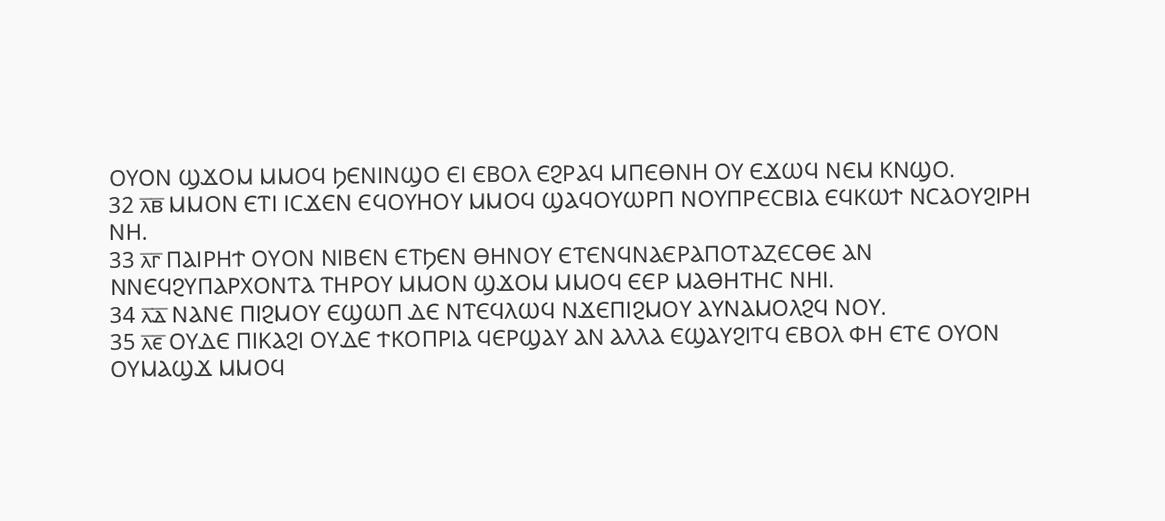ⲞⲨⲞⲚ ϢϪⲞⲘ ⲘⲘⲞϤ ϦⲈⲚⲒⲚϢⲞ ⲈⲒ ⲈⲂⲞⲖ ⲈϨⲢⲀϤ ⲘⲠⲈⲐⲚⲎ ⲞⲨ ⲈϪⲰϤ ⲚⲈⲘ ⲔⲚϢⲞ.
32 ⲗ̅ⲃ̅ ⲘⲘⲞⲚ ⲈⲦⲒ ⲒⲤϪⲈⲚ ⲈϤⲞⲨⲎⲞⲨ ⲘⲘⲞϤ ϢⲀϤⲞⲨⲰⲢⲠ ⲚⲞⲨⲠⲢⲈⲤⲂⲒⲀ ⲈϤⲔⲰϮ ⲚⲤⲀⲞⲨϨⲒⲢⲎ ⲚⲎ.
33 ⲗ̅ⲅ̅ ⲠⲀⲒⲢⲎϮ ⲞⲨⲞⲚ ⲚⲒⲂⲈⲚ ⲈⲦϦⲈⲚ ⲐⲎⲚⲞⲨ ⲈⲦⲈⲚϤⲚⲀⲈⲢⲀⲠⲞⲦⲀⲌⲈⲤⲐⲈ ⲀⲚ ⲚⲚⲈϤϨⲨⲠⲀⲢⲬⲞⲚⲦⲀ ⲦⲎⲢⲞⲨ ⲘⲘⲞⲚ ϢϪⲞⲘ ⲘⲘⲞϤ ⲈⲈⲢ ⲘⲀⲐⲎⲦⲎⲤ ⲚⲎⲒ.
34 ⲗ̅ⲇ̅ ⲚⲀⲚⲈ ⲠⲒϨⲘⲞⲨ ⲈϢⲰⲠ ⲆⲈ ⲚⲦⲈϤⲖⲰϤ ⲚϪⲈⲠⲒϨⲘⲞⲨ ⲀⲨⲚⲀⲘⲞⲖϨϤ ⲚⲞⲨ.
35 ⲗ̅ⲉ̅ ⲞⲨⲆⲈ ⲠⲒⲔⲀϨⲒ ⲞⲨⲆⲈ ϮⲔⲞⲠⲢⲒⲀ ϤⲈⲢϢⲀⲨ ⲀⲚ ⲀⲖⲖⲀ ⲈϢⲀⲨϨⲒⲦϤ ⲈⲂⲞⲖ ⲪⲎ ⲈⲦⲈ ⲞⲨⲞⲚ ⲞⲨⲘⲀϢϪ ⲘⲘⲞϤ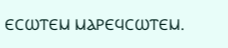ⲈⲤⲰⲦⲈⲘ ⲘⲀⲢⲈϤⲤⲰⲦⲈⲘ.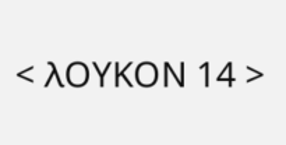< ⲖⲞⲨⲔⲞⲚ 14 >